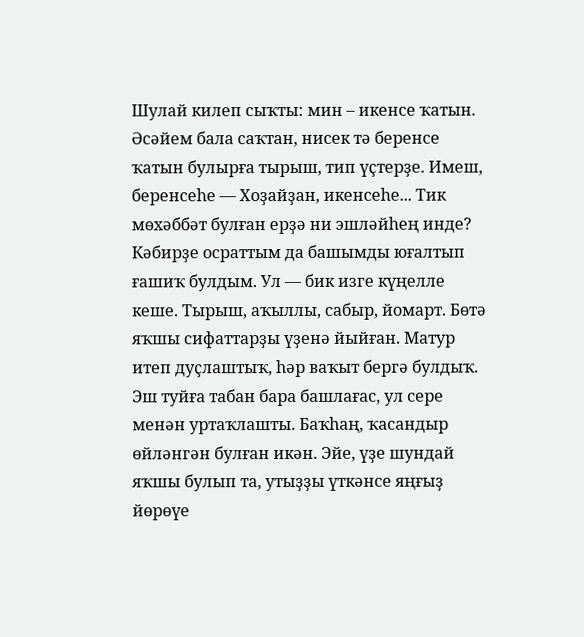Шулай килеп сыҡты: мин – икенсе ҡатын. Әсәйем бала саҡтан, нисек тә беренсе ҡатын булырға тырыш, тип үҫтерҙе. Имеш, беренсеһе — Хоҙайҙан, икенсеһе... Тик мөхәббәт булған ерҙә ни эшләйһең инде? Кәбирҙе осраттым да башымды юғалтып ғашиҡ булдым. Ул — бик изге күңелле кеше. Тырыш, аҡыллы, сабыр, йомарт. Бөтә яҡшы сифаттарҙы үҙенә йыйған. Матур итеп дуҫлаштыҡ, һәр ваҡыт бергә булдыҡ. Эш туйға табан бара башлағас, ул сере менән уртаҡлашты. Баҡһаң, ҡасандыр өйләнгән булған икән. Эйе, үҙе шундай яҡшы булып та, утыҙҙы үткәнсе яңғыҙ йөрөүе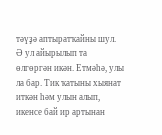тәүҙә аптыратҡайны шул. Ә ул айырылып та өлгөргән икән. Етмәһә, улы ла бар. Тик ҡатыны хыянат иткән һәм улын алып, икенсе бай ир артынан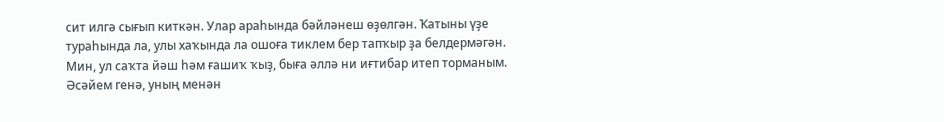сит илгә сығып киткән. Улар араһында бәйләнеш өҙөлгән. Ҡатыны үҙе тураһында ла, улы хаҡында ла ошоға тиклем бер тапҡыр ҙа белдермәгән. Мин, ул саҡта йәш һәм ғашиҡ ҡыҙ, быға әллә ни иғтибар итеп торманым. Әсәйем генә, уның менән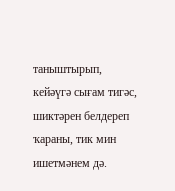таныштырып, кейәүгә сығам тигәс, шиктәрен белдереп ҡараны, тик мин ишетмәнем дә.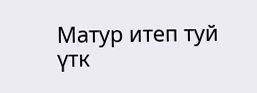Матур итеп туй үтк